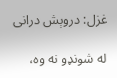غزل: دروېش درانى

له شونډو نه وه،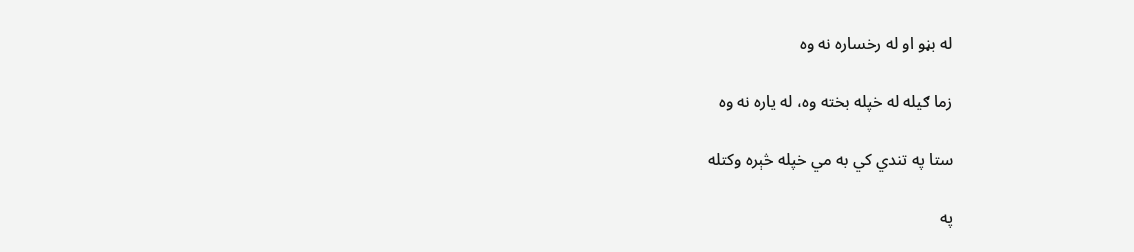له بڼو او له رخساره نه وه

زما ګيله له خپله بخته وه، له ياره نه وه

ستا په تندي کي به مي خپله څېره وکتله

په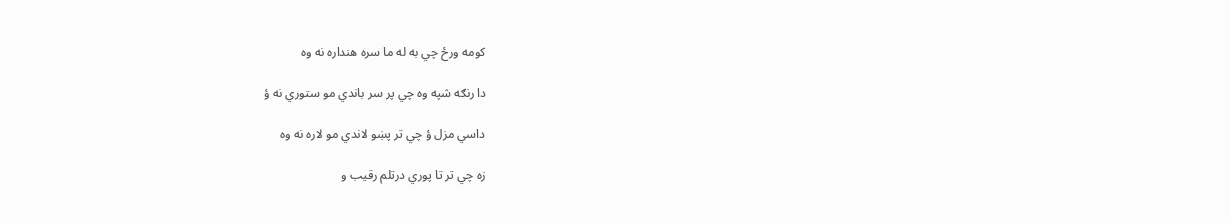کومه ورځ چي به له ما سره هنداره نه وه

دا رنګه شپه وه چي پر سر باندي مو ستوري نه ؤ

داسي مزل ؤ چي تر پښو لاندي مو لاره نه وه

زه چي تر تا پوري درتلم رقيب و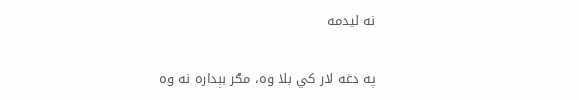نه ليدمه

په دغه لار کي بلا وه، مګر بېداره نه وه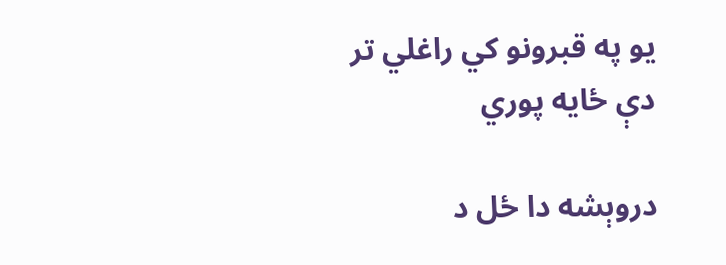يو په قبرونو کي راغلي تر دې ځايه پوري

دروېشه دا ځل د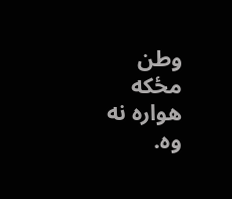وطن مځکه هواره نه وه.